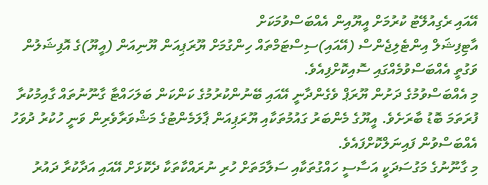އޭއައި ރެގިއުލޭޓު ކުރުމަށް އީޔޫއިން އެއްބަސްވުމަކަށް
އާޓިފިޝަލް އިންޓެލިޖެންސް (އޭއައި)ސިސްޓަމްތައް ހިންގުމަށް ޔޫރަޕިއަން ޔޫނިއަން (އީޔޫ)ގެ އޮފިޝަލުން ވަގުތީ އެއްބަސްވުމެއްގައި ސޮއިކޮށްފިއެވެ.
މި އެއްބަސްވުމުގެ ދަށުން ޔޫރަޕް ވެގެންދާނީ އޭއައި ބޭނުންކުރުމުގެ ކަންކަން ބަލަހައްޓާ ގާނޫނުތައް ގާއިމުކުރާ ފުރަތަމަ ބޮޑު ބާރަށެވެ. އީޔޫގެ މެންބަރު ގައުމުތަކާއި ޔޫރަޕިއަން ޕާލަމެންޓުގެ މަޝްވަރާވެރިން ވަނީ ހުކުރު ދުވަހު އެއްބަސްވުން ފައިނަލްކޮށްފައެވެ.
މި ގާނޫނުގެ މަގުސަދަކީ އަސާސީ ހައްގުތަކާއި ސަލާމަތަށް ހުރި ނުރައްކާތަކާ ދެކޮޅަށް އޭއައި އަދާކުރާ ދައުރު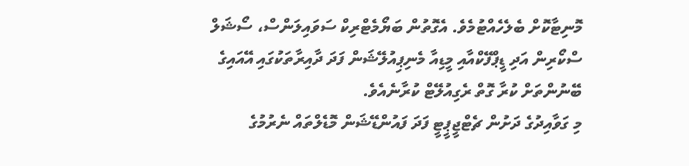މޮނިޓާކޮށް ބެލެހެއްޓުމެވެ. އެގޮތުން ބަޔޯމެޓްރިކް ސަވައިލަންސް، ސޯޝަލް ސްކޯރިން އަދި ޑީޕްފޭކްއާއި މީޑިއާ މެނިޕިއުލޭޝަން ފަދަ ދާއިރާތަކުގައި އޭއައިގެ ބޭނުންތަށް ކުރާ ގޮތް ރެގިއުލޭޓް ކުރާނެއެވެ.
މި ގަވާއިދުގެ ދަށުން ޗެޓްޖީޕީޓީ ފަދަ ފައުންޑޭޝަން މޮޑެލްތައް ނެރުމުގެ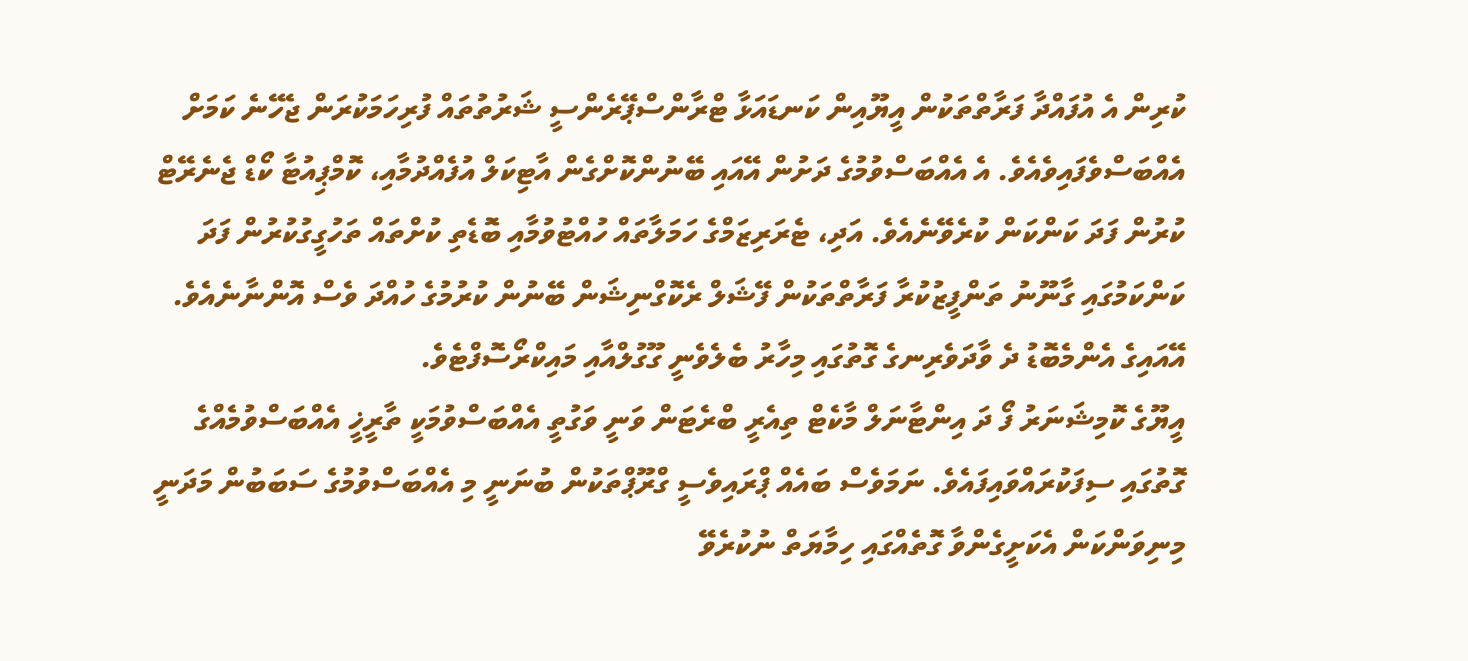ކުރިން އެ އުފައްދާ ފަރާތްތަކުން އީޔޫއިން ކަނޑައަޅާ ޓްރާންސްޕޭރެންސީ ޝަރުތުތައް ފުރިހަމަކުރަން ޖެހޭނެ ކަމަށް އެއްބަސްވެފައިވެއެވެ. އެ އެއްބަސްވުމުގެ ދަށުން އޭއައި ބޭނުންކޮށްގެން އާޓިކަލް އުފެއްދުމާއި، ކޮމްޕިއުޓާ ކޯޑް ޖެނެރޭޓް ކުރުން ފަދަ ކަންކަން ކުރެވޭނެއެވެ. އަދި، ޓެރަރިޒަމްގެ ހަމަލާތައް ހުއްޓުވުމާއި ބޮޑެތި ކުށްތައް ތަހުގީގުކުރުން ފަދަ ކަންކަމުގައި ގާނޫނު ތަންފީޒުކުރާ ފަރާތްތަކުން ފޭޝަލް ރެކޮގްނިޝަން ބޭނުން ކުރުމުގެ ހުއްދަ ވެސް އޮންނާނެއެވެ.
އޭއައިގެ އެންމެބޮޑު ދެ ވާދަވެރިނގެ ގޮތުގައި މިހާރު ބެލެވެނީ ގޫގުލްއާއި މައިކްރޯސޮފްޓެވެ.
އީޔޫގެ ކޮމިޝަނަރު ފޯ ދަ އިންޓާނަލް މާކެޓް ތިއެރީ ބްރެޓަން ވަނީ ވަގުތީ އެއްބަސްވުމަކީ ތާރީޚީ އެއްބަސްވުމެއްގެ ގޮތުގައި ސިފަކުރައްވައިފައެވެ. ނަމަވެސް ބައެއް ޕްރައިވެސީ ގްރޫޕްތަކުން ބުނަނީ މި އެއްބަސްވުމުގެ ސަބަބުން މަދަނީ މިނިވަންކަން އެކަށީގެންވާ ގޮތެއްގައި ހިމާޔަތް ނުކުރެވޭ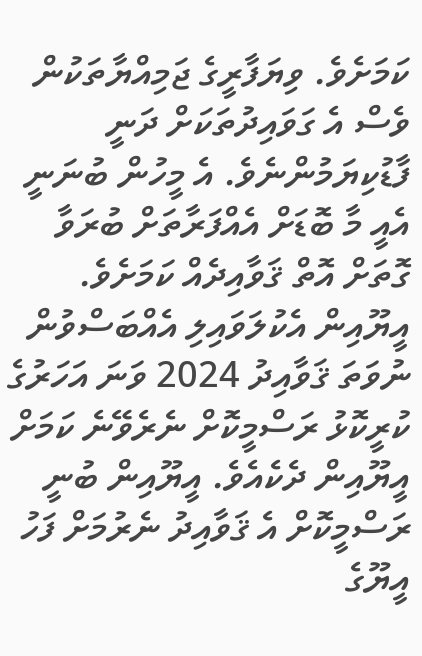ކަމަށެވެ. ވިޔަފާރީގެ ޖަމިއްޔާތަކުން ވެސް އެ ގަވައިދުތަކަށް ދަނީ ފާޑުކިޔަމުންނެވެ. އެ މީހުން ބުނަނީ އެއީ މާ ބޮޑަށް އެއްފަރާތަށް ބުރަވާ ގޮތަށް އޮތް ޤަވާއިދެއް ކަމަށެވެ.
އީޔޫއިން އެކުލަވައިލި އެއްބަސްވުން ނުވަތަ ޤަވާއިދު 2024 ވަނަ އަހަރުގެ ކުރީކޮޅު ރަސްމީކޮށް ނެރެވޭނެ ކަމަށް އީޔޫއިން ދެކެއެވެ. އީޔޫއިން ބުނީ ރަސްމީކޮށް އެ ޤަވާއިދު ނެރުމަށް ފަހު އީޔޫގެ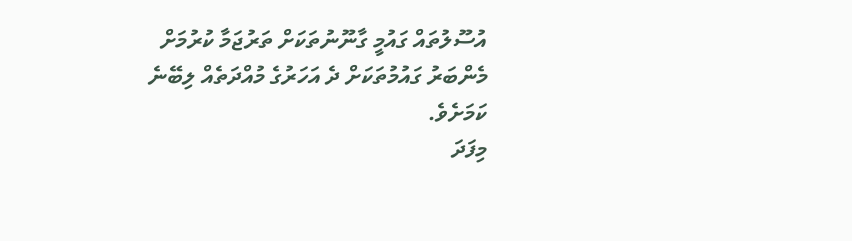އުސޫލުތައް ގައުމީ ގާނޫނުތަކަށް ތަރުޖަމާ ކުރުމަށް މެންބަރު ގައުމުތަކަށް ދެ އަހަރުގެ މުއްދަތެއް ލިބޭނެ ކަމަށެވެ.
މިފަދަ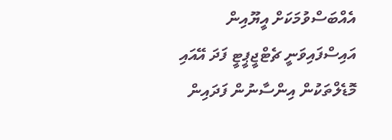އެއްބަސްވުމަކަށް އީޔޫއިން އައިސްފައިވަނީ ޗެޓްޖީޕީޓީ ފަދަ އޭއައި މޮޑެލްތަކުން އިންސާނުން ފަދައިން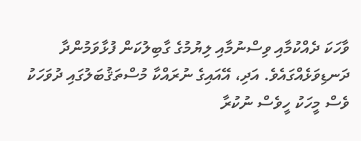ވާހަކަ ދެއްކުމާއި ވިސްނުމާއި ލިޔުމުގެ ގާބިލުކަން ފުޅާވަމުންދާ ދަނޑިވަޅެއްގައެވެ. އަދި، އޭއައިގެ ނުރައްކާ މުސްތަޤުބަލުގައި ދުވަހަކު ވެސް މީހަކު ހީވެސް ނުކުރާ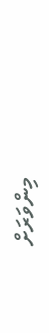މިންވަރަށް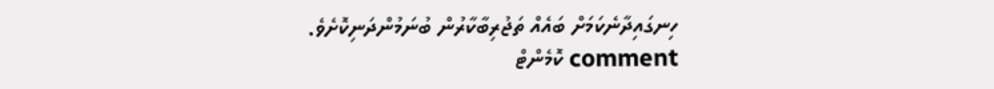ހިނގައިދާނެކަމަށް ބައެއް ތަޖުރިބާކާރުން ބުނަމުންދަނިކޮށެވެ.
comment ކޮމެންޓް